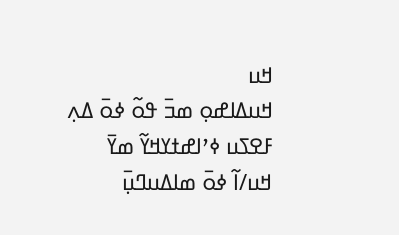ߞߎ
ߞߎߡߊߝߋ߲ ߘߏ߫ ߟߋ߬ ߦߋ߫ ߡߍ߲ ߓߐߖߎ ߦߴߊߝߙߌߞߌ߬ ߘߌ߫
ߞߎ/ߊ߬ ߦߋ߫ ߘߊߡߎߣߎ߲߫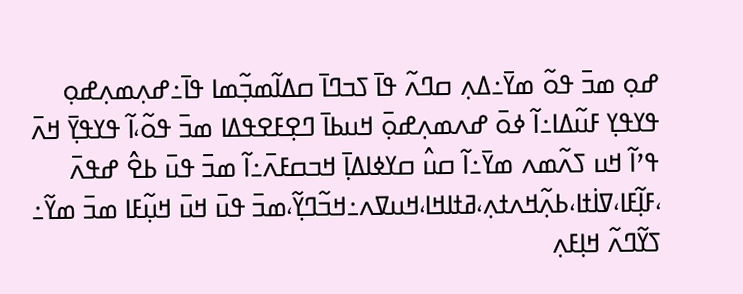ߝߋ߲ ߘߏ߫ ߟߋ߬ ߘߌ߫߸ߡߍ߲ ߛߣߍ߬ ߟߊ߫ ߖߏߣߊ߫ ߛߡߊ߬ߘߏ߲߬ߘߊ ߟߊ߫߸ߝߍ߲ߘߍ߲ߝߋ߲ ߟߌߟߌ߲ ߓߎ߬ߡߊ߸ߊ߬ ߦߋ߫ ߝߍߘߍ߲ߝߋ߲߫ ߞߎߕߊ߫ ߣߐ߲ߓߐߟߡߊ ߘߏ߫ ߟߋ߬،ߊ߬ ߟߌߟߌ߲߫ ߞߍ߫ ߟߴߊ߬ ߞߎ ߖߍ߬ߘߍ ߘߌ߫߸ߊ߬ ߛߎ߮ ߛߌߦߊߡߊ߲߫ ߞߏߛߓߍ߫߸ߊ߬ ߘߏ߫ ߟߎ߫ ߕߐ߮ ߝߟߍ߫ ،ߓߊ߲߬ߓߊ،ߜߊ߭ߙߊ،ߕߍ߲߬ߞߍߙߍ߲،ߥߙߊߞߊ،ߞߎߜߍ߸ߞߏ߬ߣߌ߲߬،ߘߏ߫ ߟߎ߫ ߞߎ߫ ߞߎ߲߬ߓߊ ߘߏ߫ ߘߌ߬߸
ߖߌ߬ߣߍ߬ ߞߊ߲ߓߍ߲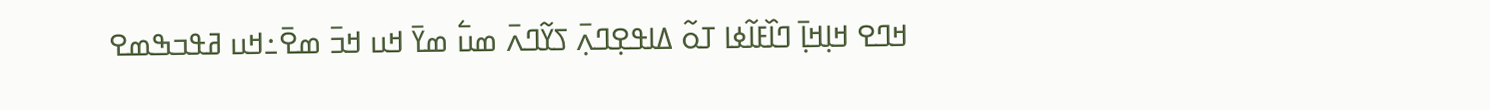ߞߣߐ ߞߊ߲ߞߊ߲߫ ߣߊ߰ߓߊ߬ߦߊ ߠߋ߬ ߡߊߟߐ߲ߣߍ߲߫ ߖߌ߬ߣߍ߫ ߘߎ߱ ߘߌ߫ ߞߎ ߞߏ߫ ߘߐ߫߸ߞߎ ߥߟߏߒߘߐ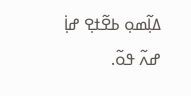ߡߊ߲߬ߘߋ߲ ߕߐ߬ߙߐ߲ ߝߊ߲߭ ߝߍ߬ ߟߋ߬.